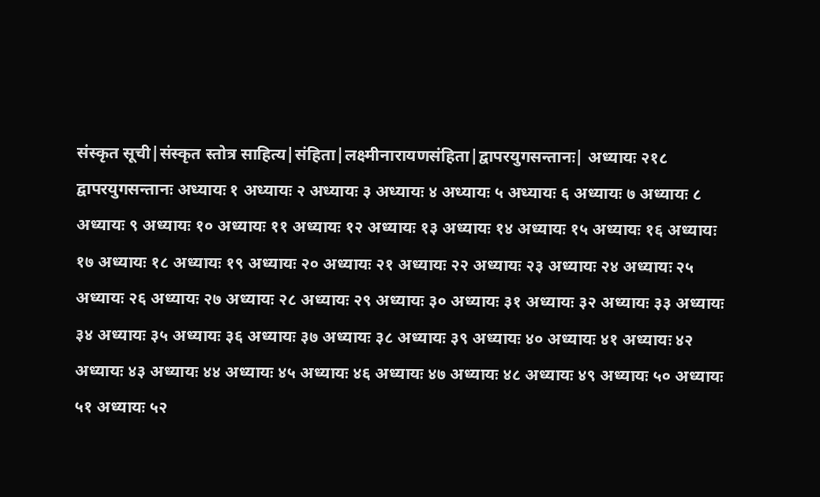संस्कृत सूची|संस्कृत स्तोत्र साहित्य|संहिता|लक्ष्मीनारायणसंहिता|द्वापरयुगसन्तानः| अध्यायः २१८ द्वापरयुगसन्तानः अध्यायः १ अध्यायः २ अध्यायः ३ अध्यायः ४ अध्यायः ५ अध्यायः ६ अध्यायः ७ अध्यायः ८ अध्यायः ९ अध्यायः १० अध्यायः ११ अध्यायः १२ अध्यायः १३ अध्यायः १४ अध्यायः १५ अध्यायः १६ अध्यायः १७ अध्यायः १८ अध्यायः १९ अध्यायः २० अध्यायः २१ अध्यायः २२ अध्यायः २३ अध्यायः २४ अध्यायः २५ अध्यायः २६ अध्यायः २७ अध्यायः २८ अध्यायः २९ अध्यायः ३० अध्यायः ३१ अध्यायः ३२ अध्यायः ३३ अध्यायः ३४ अध्यायः ३५ अध्यायः ३६ अध्यायः ३७ अध्यायः ३८ अध्यायः ३९ अध्यायः ४० अध्यायः ४१ अध्यायः ४२ अध्यायः ४३ अध्यायः ४४ अध्यायः ४५ अध्यायः ४६ अध्यायः ४७ अध्यायः ४८ अध्यायः ४९ अध्यायः ५० अध्यायः ५१ अध्यायः ५२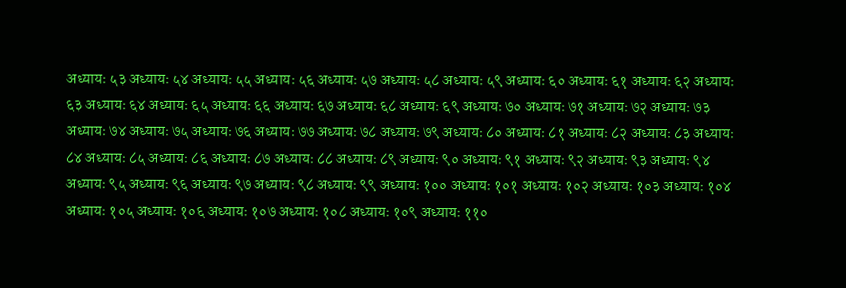अध्यायः ५३ अध्यायः ५४ अध्यायः ५५ अध्यायः ५६ अध्यायः ५७ अध्यायः ५८ अध्यायः ५९ अध्यायः ६० अध्यायः ६१ अध्यायः ६२ अध्यायः ६३ अध्यायः ६४ अध्यायः ६५ अध्यायः ६६ अध्यायः ६७ अध्यायः ६८ अध्यायः ६९ अध्यायः ७० अध्यायः ७१ अध्यायः ७२ अध्यायः ७३ अध्यायः ७४ अध्यायः ७५ अध्यायः ७६ अध्यायः ७७ अध्यायः ७८ अध्यायः ७९ अध्यायः ८० अध्यायः ८१ अध्यायः ८२ अध्यायः ८३ अध्यायः ८४ अध्यायः ८५ अध्यायः ८६ अध्यायः ८७ अध्यायः ८८ अध्यायः ८९ अध्यायः ९० अध्यायः ९१ अध्यायः ९२ अध्यायः ९३ अध्यायः ९४ अध्यायः ९५ अध्यायः ९६ अध्यायः ९७ अध्यायः ९८ अध्यायः ९९ अध्यायः १०० अध्यायः १०१ अध्यायः १०२ अध्यायः १०३ अध्यायः १०४ अध्यायः १०५ अध्यायः १०६ अध्यायः १०७ अध्यायः १०८ अध्यायः १०९ अध्यायः ११०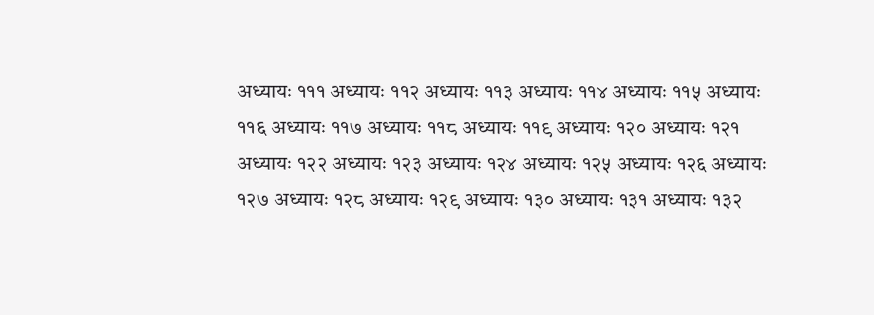अध्यायः १११ अध्यायः ११२ अध्यायः ११३ अध्यायः ११४ अध्यायः ११५ अध्यायः ११६ अध्यायः ११७ अध्यायः ११८ अध्यायः ११९ अध्यायः १२० अध्यायः १२१ अध्यायः १२२ अध्यायः १२३ अध्यायः १२४ अध्यायः १२५ अध्यायः १२६ अध्यायः १२७ अध्यायः १२८ अध्यायः १२९ अध्यायः १३० अध्यायः १३१ अध्यायः १३२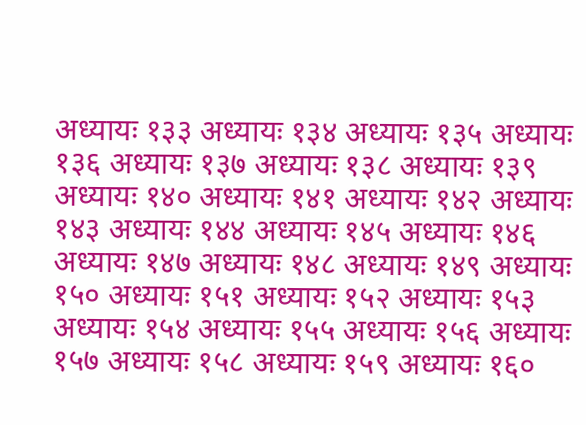अध्यायः १३३ अध्यायः १३४ अध्यायः १३५ अध्यायः १३६ अध्यायः १३७ अध्यायः १३८ अध्यायः १३९ अध्यायः १४० अध्यायः १४१ अध्यायः १४२ अध्यायः १४३ अध्यायः १४४ अध्यायः १४५ अध्यायः १४६ अध्यायः १४७ अध्यायः १४८ अध्यायः १४९ अध्यायः १५० अध्यायः १५१ अध्यायः १५२ अध्यायः १५३ अध्यायः १५४ अध्यायः १५५ अध्यायः १५६ अध्यायः १५७ अध्यायः १५८ अध्यायः १५९ अध्यायः १६०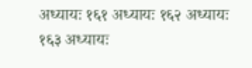अध्यायः १६१ अध्यायः १६२ अध्यायः १६३ अध्यायः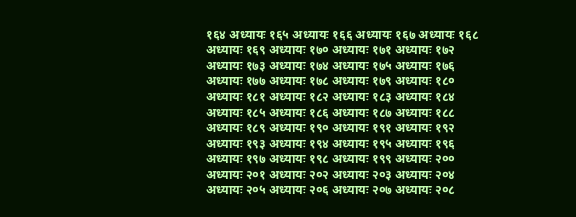१६४ अध्यायः १६५ अध्यायः १६६ अध्यायः १६७ अध्यायः १६८ अध्यायः १६९ अध्यायः १७० अध्यायः १७१ अध्यायः १७२ अध्यायः १७३ अध्यायः १७४ अध्यायः १७५ अध्यायः १७६ अध्यायः १७७ अध्यायः १७८ अध्यायः १७९ अध्यायः १८० अध्यायः १८१ अध्यायः १८२ अध्यायः १८३ अध्यायः १८४ अध्यायः १८५ अध्यायः १८६ अध्यायः १८७ अध्यायः १८८ अध्यायः १८९ अध्यायः १९० अध्यायः १९१ अध्यायः १९२ अध्यायः १९३ अध्यायः १९४ अध्यायः १९५ अध्यायः १९६ अध्यायः १९७ अध्यायः १९८ अध्यायः १९९ अध्यायः २०० अध्यायः २०१ अध्यायः २०२ अध्यायः २०३ अध्यायः २०४ अध्यायः २०५ अध्यायः २०६ अध्यायः २०७ अध्यायः २०८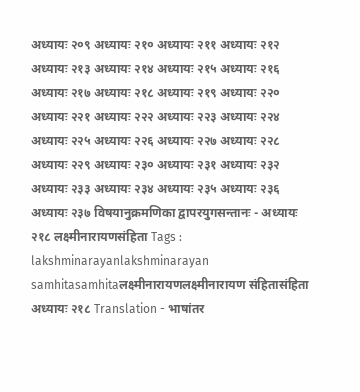अध्यायः २०९ अध्यायः २१० अध्यायः २११ अध्यायः २१२ अध्यायः २१३ अध्यायः २१४ अध्यायः २१५ अध्यायः २१६ अध्यायः २१७ अध्यायः २१८ अध्यायः २१९ अध्यायः २२० अध्यायः २२१ अध्यायः २२२ अध्यायः २२३ अध्यायः २२४ अध्यायः २२५ अध्यायः २२६ अध्यायः २२७ अध्यायः २२८ अध्यायः २२९ अध्यायः २३० अध्यायः २३१ अध्यायः २३२ अध्यायः २३३ अध्यायः २३४ अध्यायः २३५ अध्यायः २३६ अध्यायः २३७ विषयानुक्रमणिका द्वापरयुगसन्तानः - अध्यायः २१८ लक्ष्मीनारायणसंहिता Tags : lakshminarayanlakshminarayan samhitasamhitaलक्ष्मीनारायणलक्ष्मीनारायण संहितासंहिता अध्यायः २१८ Translation - भाषांतर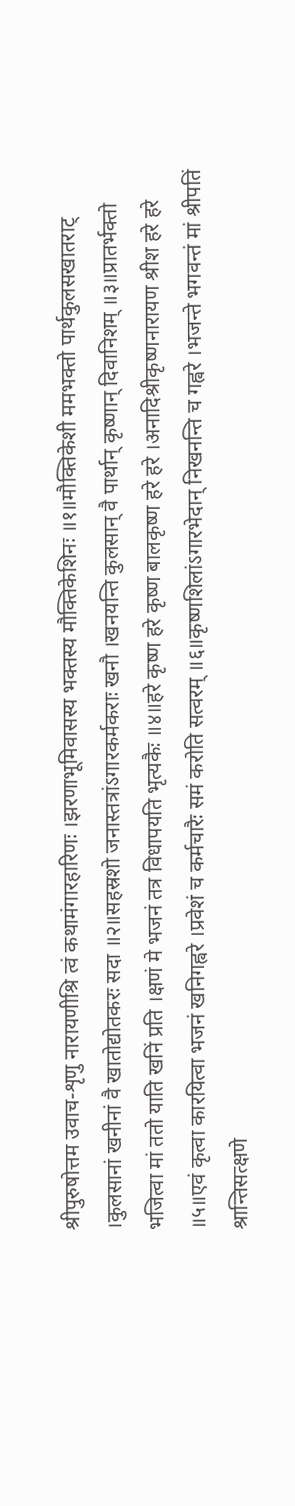श्रीपुरुषोत्तम उवाच-शृणु नारायणीश्रि त्वं कथामंगारहारिणः ।झरणाभूमिवासस्य भक्तस्य मौक्तिकेशिनः ॥१॥मौक्तिकेशी ममभक्तो पार्थकुलसखातराट् ।कुलसानां खनीनां वै खातोद्योतकरः सदा ॥२॥सहस्रशो जनास्तत्रांऽगारकर्मकराः खनौ ।खनयन्ति कुलसान् वै पार्थान् कृष्णान् दिवानिशम् ॥३॥प्रातर्भक्तो भजित्वा मां ततो याति खनिं प्रति ।क्षणं मे भजनं तत्र विधापयति भृत्यकैः ॥४॥हरे कृष्ण हरे कृष्ण बालकृष्ण हरे हरे ।अनादिश्रीकृष्णनारायण श्रीश हरे हरे ॥५॥एवं कृत्वा कारयित्वा भजनं खनिगह्वरे ।प्रवेशं च कर्मचारैः समं करोति सत्वरम् ॥६॥कृष्णशिलांऽगारभेदान् निखनन्ति च गह्वरे ।भजन्ते भगवन्तं मां श्रीपतिं श्रान्तिसत्क्षणे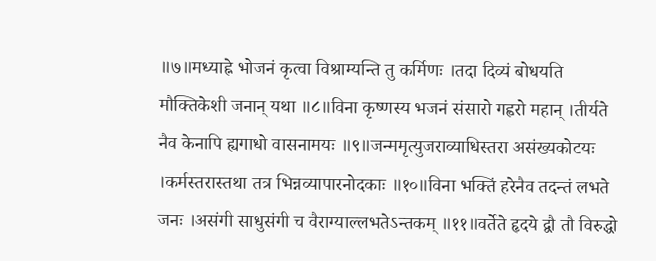॥७॥मध्याह्ने भोजनं कृत्वा विश्राम्यन्ति तु कर्मिणः ।तदा दिव्यं बोधयति मौक्तिकेशी जनान् यथा ॥८॥विना कृष्णस्य भजनं संसारो गह्वरो महान् ।तीर्यते नैव केनापि ह्यगाधो वासनामयः ॥९॥जन्ममृत्युजराव्याधिस्तरा असंख्यकोटयः ।कर्मस्तरास्तथा तत्र भिन्नव्यापारनोदकाः ॥१०॥विना भक्तिं हरेनैव तदन्तं लभते जनः ।असंगी साधुसंगी च वैराग्याल्लभतेऽन्तकम् ॥११॥वर्तेते हृदये द्वौ तौ विरुद्धो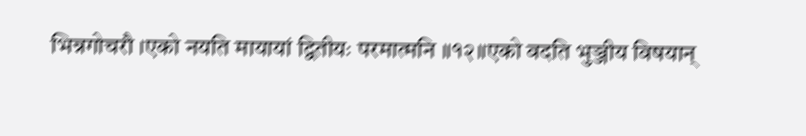भिन्नगोचरौ ।एको नयति मायायां द्वितीयः परमात्मनि ॥१२॥एको वदति भुञ्जीय विषयान्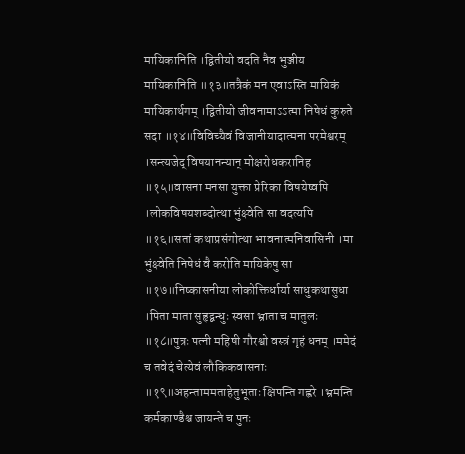मायिकानिति ।द्वितीयो वदति नैव भुञ्जीय मायिकानिति ॥१३॥तत्रैकं मन एवाऽस्ति मायिकं मायिकार्थगम् ।द्वितीयो जीवनामाऽऽत्मा निषेधं कुरुते सदा ॥१४॥विविच्यैवं विजानीयादात्मना परमेश्वरम् ।सन्त्यजेद् विषयानन्यान् मोक्षरोधकरानिह ॥१५॥वासना मनसा युक्ता प्रेरिका विषयेष्वपि ।लोकविषयशब्दोत्था भुंक्ष्वेति सा वदत्यपि ॥१६॥सतां कथाप्रसंगोत्था भावनात्मनिवासिनी ।मा भुंक्ष्वेति निषेधं वै करोति मायिकेषु सा ॥१७॥निष्कासनीया लोकोक्तिर्धार्या साधुकथासुधा ।पिता माता सुहृद्बन्धुः स्वसा भ्राता च मातुलः ॥१८॥पुत्रः पत्नी महिषी गौरश्वो वस्त्रं गृहं धनम् ।ममेदं च तवेदं चेत्येवं लौकिकवासनाः ॥१९॥अहन्ताममताहेतुभूताः क्षिपन्ति गह्वरे ।भ्रमन्ति कर्मकाण्डैश्च जायन्ते च पुनः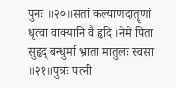पुनः ॥२०॥सतां कल्याणदातॄणां धृत्वा वाक्यानि वै हृदि ।नेमे पिता सुहृद् बन्धुर्मा भ्राता मातुलः स्वसा ॥२१॥पुत्रः पत्नी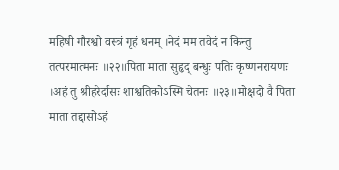महिषी गौरश्वो वस्त्रं गृहं धनम् ।नेदं मम तवेदं न किन्तु तत्परमात्मनः ॥२२॥पिता माता सुहृद् बन्धुः पतिः कृष्णनरायणः ।अहं तु श्रीहरेर्दासः शाश्वतिकोऽस्मि चेतनः ॥२३॥मोक्षदो वै पिता माता तद्दासोऽहं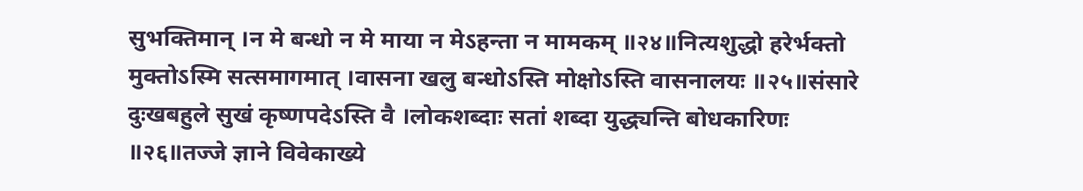सुभक्तिमान् ।न मे बन्धो न मे माया न मेऽहन्ता न मामकम् ॥२४॥नित्यशुद्धो हरेर्भक्तो मुक्तोऽस्मि सत्समागमात् ।वासना खलु बन्धोऽस्ति मोक्षोऽस्ति वासनालयः ॥२५॥संसारे दुःखबहुले सुखं कृष्णपदेऽस्ति वै ।लोकशब्दाः सतां शब्दा युद्ध्यन्ति बोधकारिणः ॥२६॥तज्जे ज्ञाने विवेकाख्ये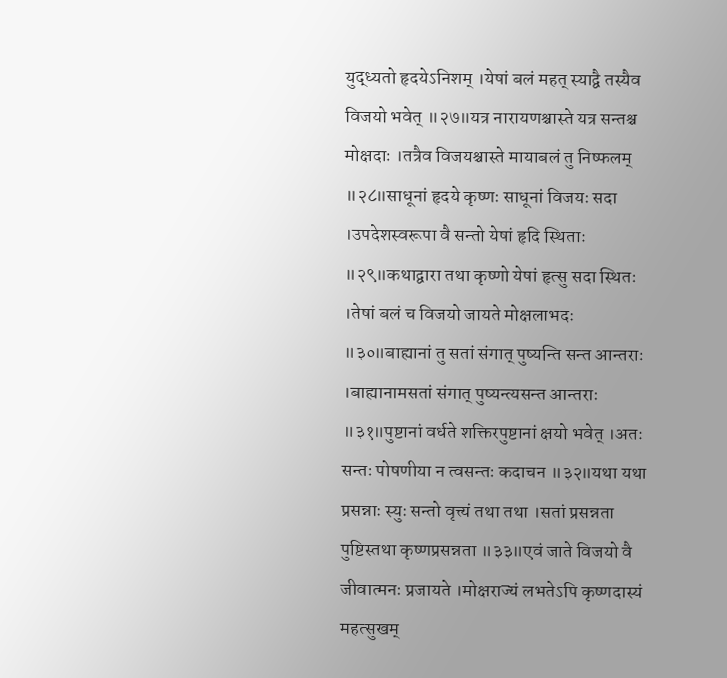युद्ध्यतो हृदयेऽनिशम् ।येषां बलं महत् स्याद्वै तस्यैव विजयो भवेत् ॥२७॥यत्र नारायणश्चास्ते यत्र सन्तश्च मोक्षदाः ।तत्रैव विजयश्चास्ते मायाबलं तु निष्फलम् ॥२८॥साधूनां हृदये कृष्णः साधूनां विजयः सदा ।उपदेशस्वरूपा वै सन्तो येषां हृदि स्थिताः ॥२९॥कथाद्वारा तथा कृष्णो येषां हृत्सु सदा स्थितः ।तेषां बलं च विजयो जायते मोक्षलाभदः ॥३०॥बाह्यानां तु सतां संगात् पुष्यन्ति सन्त आन्तराः ।बाह्यानामसतां संगात् पुष्यन्त्यसन्त आन्तराः ॥३१॥पुष्टानां वर्धते शक्तिरपुष्टानां क्षयो भवेत् ।अतः सन्तः पोषणीया न त्वसन्तः कदाचन ॥३२॥यथा यथा प्रसन्नाः स्युः सन्तो वृत्त्यं तथा तथा ।सतां प्रसन्नता पुष्टिस्तथा कृष्णप्रसन्नता ॥३३॥एवं जाते विजयो वै जीवात्मनः प्रजायते ।मोक्षराज्यं लभतेऽपि कृष्णदास्यं महत्सुखम्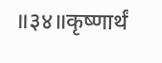॥३४॥कृष्णार्थं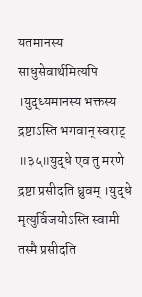यतमानस्य साधुसेवार्थमित्यपि ।युद्ध्यमानस्य भक्तस्य द्रष्टाऽस्ति भगवान् स्वराट् ॥३५॥युद्धे एव तु मरणे द्रष्टा प्रसीदति ध्रुवम् ।युद्धे मृत्युर्विजयोऽस्ति स्वामी तस्मै प्रसीदति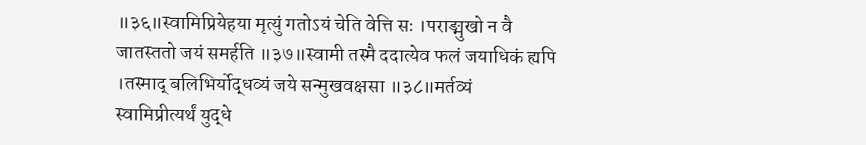॥३६॥स्वामिप्रियेहया मृत्युं गतोऽयं चेति वेत्ति सः ।पराङ्मुखो न वै जातस्ततो जयं समर्हति ॥३७॥स्वामी तस्मै ददात्येव फलं जयाधिकं ह्यपि ।तस्माद् बलिभिर्योद्धव्यं जये सन्मुखवक्षसा ॥३८॥मर्तव्यं स्वामिप्रीत्यर्थं युद्धे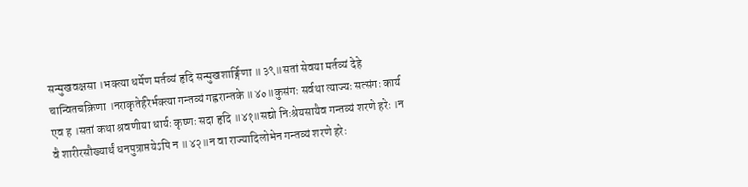सन्मुखवक्षसा ।भक्त्या धर्मेण मर्तव्यं हृदि सन्मुखशार्ङ्गिणा ॥३९॥सतां सेवया मर्तव्यं देहे चान्वितचक्रिणा ।नराकृतेर्हरेर्भक्त्या गन्तव्यं गह्वरान्तके ॥४०॥कुसंगः सर्वथा त्याज्यः सत्संगः कार्य एव ह ।सतां कथा श्रवणीया धार्यः कृष्णः सदा हृदि ॥४१॥सद्यो निःश्रेयसायैव गन्तव्यं शरणे हरेः ।न वै शारीरसौख्यार्थं धनपुत्राप्तयेऽपि न ॥४२॥न वा राज्यादिलोभेन गन्तव्यं शरणे हरेः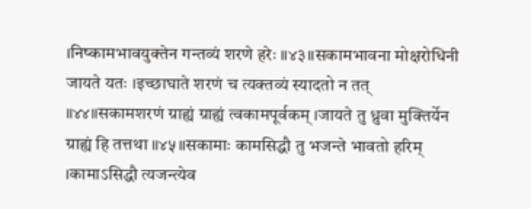।निष्कामभावयुक्तेन गन्तव्यं शरणे हरेः ॥४३॥सकामभावना मोक्षरोधिनी जायते यतः ।इच्छाघाते शरणं च त्यक्तव्यं स्यादतो न तत् ॥४४॥सकामशरणं ग्राह्यं ग्राह्यं त्वकामपूर्वकम् ।जायते तु ध्रुवा मुक्तिर्येन ग्राह्यं हि तत्तथा ॥४५॥सकामाः कामसिद्धौ तु भजन्ते भावतो हरिम् ।कामाऽसिद्धौ त्यजन्त्येव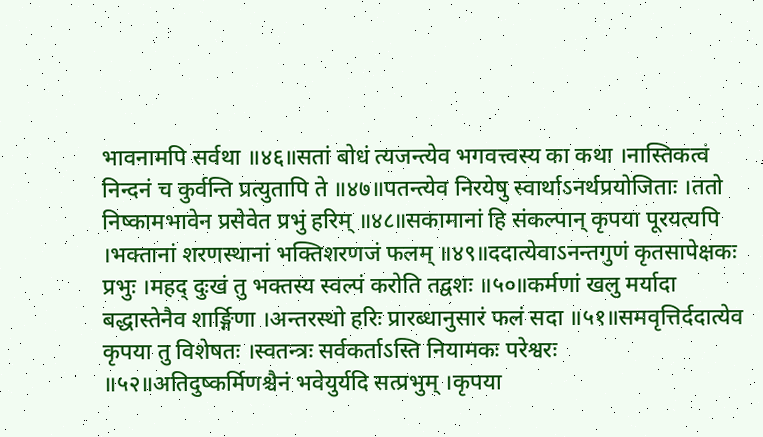भावनामपि सर्वथा ॥४६॥सतां बोधं त्यजन्त्येव भगवत्त्वस्य का कथा ।नास्तिकत्वं निन्दनं च कुर्वन्ति प्रत्युतापि ते ॥४७॥पतन्त्येव निरयेषु स्वार्थाऽनर्थप्रयोजिताः ।ततो निष्कामभावेन प्रसेवेत प्रभुं हरिम् ॥४८॥सकामानां हि संकल्पान् कृपया पूरयत्यपि ।भक्तानां शरणस्थानां भक्तिशरणजं फलम् ॥४९॥ददात्येवाऽनन्तगुणं कृतसापेक्षकः प्रभुः ।महद् दुःखं तु भक्तस्य स्वल्पं करोति तद्वशः ॥५०॥कर्मणां खलु मर्यादा बद्धास्तेनैव शार्ङ्गिणा ।अन्तरस्थो हरिः प्रारब्धानुसारं फलं सदा ॥५१॥समवृत्तिर्ददात्येव कृपया तु विशेषतः ।स्वतन्त्रः सर्वकर्ताऽस्ति नियामकः परेश्वरः ॥५२॥अतिदुष्कर्मिणश्चैनं भवेयुर्यदि सत्प्रभुम् ।कृपया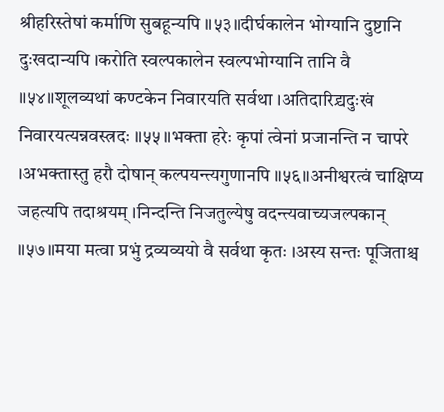श्रीहरिस्तेषां कर्माणि सुबहून्यपि ॥५३॥दीर्घकालेन भोग्यानि दुष्टानि दुःखदान्यपि ।करोति स्वल्पकालेन स्वल्पभोग्यानि तानि वै ॥५४॥शूलव्यथां कण्टकेन निवारयति सर्वथा ।अतिदारिद्र्यदुःखं निवारयत्यन्नवस्त्रदः ॥५५॥भक्ता हरेः कृपां त्वेनां प्रजानन्ति न चापरे ।अभक्तास्तु हरौ दोषान् कल्पयन्त्यगुणानपि ॥५६॥अनीश्वरत्वं चाक्षिप्य जहत्यपि तदाश्रयम् ।निन्दन्ति निजतुल्येषु वदन्त्यवाच्यजल्पकान् ॥५७॥मया मत्वा प्रभुं द्रव्यव्ययो वै सर्वथा कृतः ।अस्य सन्तः पूजिताश्च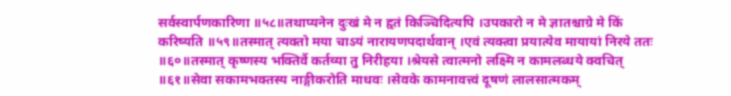सर्वस्वार्पणकारिणा ॥५८॥तथाप्यनेन दुःखं मे न हृतं किञ्चिदित्यपि ।उपकारो न मे ज्ञातश्चाग्रे मे किं करिष्यति ॥५९॥तस्मात् त्यक्तो मया चाऽयं नारायणपदार्थवान् ।एवं त्यक्त्वा प्रयात्येव मायायां निरये ततः ॥६०॥तस्मात् कृष्णस्य भक्तिर्वै कर्तव्या तु निरीहया ।श्रेयसे त्वात्मनो लक्ष्मि न कामलब्धये क्वचित् ॥६१॥सेवा सकामभक्तस्य नाङ्गीकरोति माधवः ।सेवके कामनावत्त्वं दूषणं लालसात्मकम्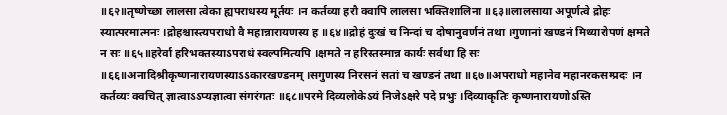॥६२॥तृष्णेच्छा लालसा त्वेका ह्यपराधस्य मूर्तयः ।न कर्तव्या हरौ क्वापि लालसा भक्तिशालिना ॥६३॥लालसाया अपूर्णत्वे द्रोहः स्यात्परमात्मनः ।द्रोहश्चास्त्यपराधो वै महान्नारायणस्य ह ॥६४॥द्रोहं दुःखं च निन्दां च दोषानुवर्णनं तथा ।गुणानां खण्डनं मिथ्यारोपणं क्षमते न सः ॥६५॥हरेर्वा हरिभक्तस्याऽपराधं स्वल्पमित्यपि ।क्षमते न हरिस्तस्मान्न कार्यः सर्वथा हि सः ॥६६॥अनादिश्रीकृष्णनारायणस्याऽऽकारखण्डनम् ।सगुणस्य निरसनं सतां च खण्डनं तथा ॥६७॥अपराधो महानेव महानरकसम्प्रदः ।न कर्तव्यः क्वचित् ज्ञात्वाऽऽप्यज्ञात्वा संगरंगतः ॥६८॥परमे दिव्यलोकेऽयं निजेऽक्षरे पदे प्रभुः ।दिव्याकृतिः कृष्णनारायणोऽस्ति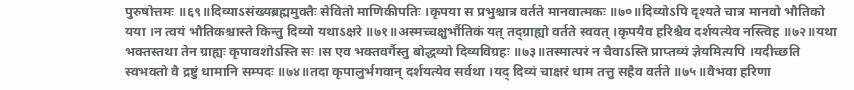पुरुषोत्तमः ॥६९॥दिव्याऽसंख्यब्रह्ममुक्तैः सेवितो माणिकीपतिः ।कृपया स प्रभुश्चात्र वर्तते मानवात्मकः ॥७०॥दिव्योऽपि दृश्यते चात्र मानवो भौतिको यया ।न त्वयं भौतिकश्चास्ते किन्तु दिव्यो यथाऽक्षरे ॥७१॥अस्मच्चक्षुर्भौतिकं यत् तद्ग्राह्यो वर्तते स्ववत् ।कृपयैव हरिश्चैव दर्शयत्येव नस्त्विह ॥७२॥यथा भक्तस्तथा तेन ग्राह्यः कृपावशोऽस्ति सः ।स एव भक्तवर्गैस्तु बोद्धव्यो दिव्यविग्रहः ॥७३॥तस्मात्परं न चैवाऽस्ति प्राप्तव्यं ज्ञेयमित्यपि ।यदीच्छति स्वभक्तो वै द्रष्टुं धामानि सम्पदः ॥७४॥तदा कृपालुर्भगवान् दर्शयत्येव सर्वथा ।यद् दिव्यं चाक्षरं धाम तत्तु सहैव वर्तते ॥७५॥वैभवा हरिणा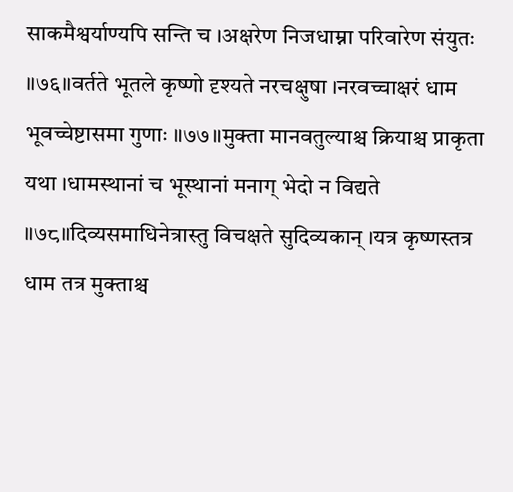साकमैश्वर्याण्यपि सन्ति च ।अक्षरेण निजधाम्ना परिवारेण संयुतः ॥७६॥वर्तते भूतले कृष्णो दृश्यते नरचक्षुषा ।नरवच्चाक्षरं धाम भूवच्चेष्टासमा गुणाः ॥७७॥मुक्ता मानवतुल्याश्च क्रियाश्च प्राकृता यथा ।धामस्थानां च भूस्थानां मनाग् भेदो न विद्यते ॥७८॥दिव्यसमाधिनेत्रास्तु विचक्षते सुदिव्यकान् ।यत्र कृष्णस्तत्र धाम तत्र मुक्ताश्च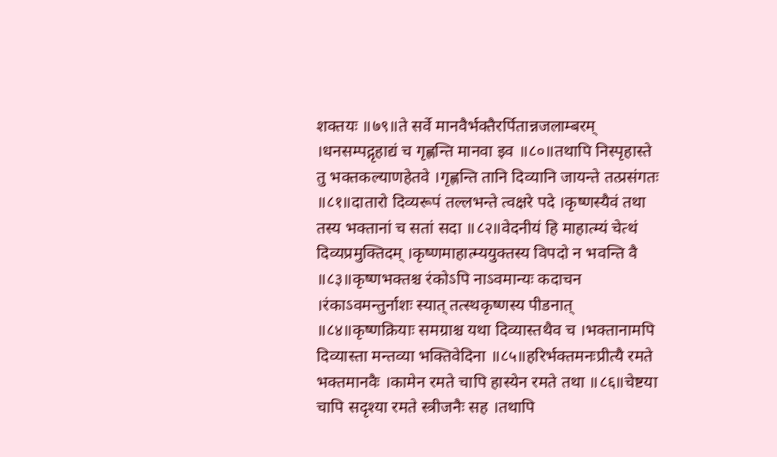शक्तयः ॥७९॥ते सर्वे मानवैर्भक्तैरर्पितान्नजलाम्बरम् ।धनसम्पद्गृहाद्यं च गृह्णन्ति मानवा इव ॥८०॥तथापि निस्पृहास्ते तु भक्तकल्याणहेतवे ।गृह्णन्ति तानि दिव्यानि जायन्ते तत्प्रसंगतः ॥८१॥दातारो दिव्यरूपं तल्लभन्ते त्वक्षरे पदे ।कृष्णस्यैवं तथा तस्य भक्तानां च सतां सदा ॥८२॥वेदनीयं हि माहात्म्यं चेत्थं दिव्यप्रमुक्तिदम् ।कृष्णमाहात्म्ययुक्तस्य विपदो न भवन्ति वै ॥८३॥कृष्णभक्तश्च रंकोऽपि नाऽवमान्यः कदाचन ।रंकाऽवमन्तुर्नाशः स्यात् तत्स्थकृष्णस्य पीडनात् ॥८४॥कृष्णक्रियाः समग्राश्च यथा दिव्यास्तथैव च ।भक्तानामपि दिव्यास्ता मन्तव्या भक्तिवेदिना ॥८५॥हरिर्भक्तमनःप्रीत्यै रमते भक्तमानवैः ।कामेन रमते चापि हास्येन रमते तथा ॥८६॥चेष्टया चापि सदृश्या रमते स्त्रीजनैः सह ।तथापि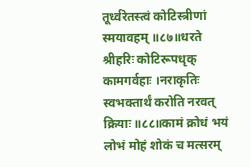तूर्ध्वरेतस्त्वं कोटिस्त्रीणां स्मयावहम् ॥८७॥धरते श्रीहरिः कोटिरूपधृक् कामगर्वहाः ।नराकृतिः स्वभक्तार्थं करोति नरवत् क्रियाः ॥८८॥कामं क्रोधं भयं लोभं मोहं शोकं च मत्सरम्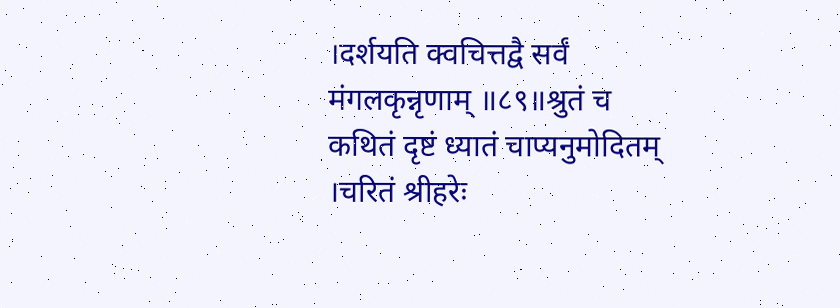।दर्शयति क्वचित्तद्वै सर्वं मंगलकृन्नृणाम् ॥८९॥श्रुतं च कथितं दृष्टं ध्यातं चाप्यनुमोदितम् ।चरितं श्रीहरेः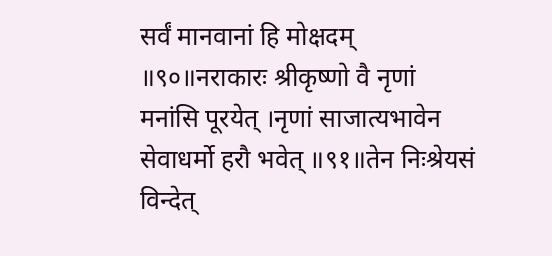सर्वं मानवानां हि मोक्षदम् ॥९०॥नराकारः श्रीकृष्णो वै नृणां मनांसि पूरयेत् ।नृणां साजात्यभावेन सेवाधर्मो हरौ भवेत् ॥९१॥तेन निःश्रेयसं विन्देत्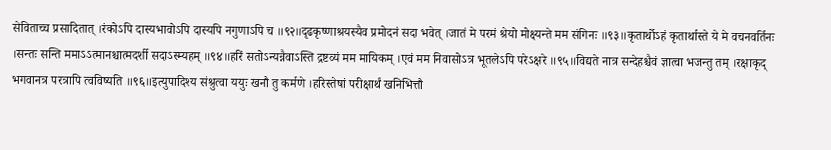सेविताच्च प्रसादितात् ।रंकोऽपि दास्यभावोऽपि दास्यपि नगुणाऽपि च ॥९२॥दृढकृष्णाश्रयस्यैव प्रमोदनं सदा भवेत् ।जातं मे परमं श्रेयो मोक्ष्यन्ते मम संगिनः ॥९३॥कृतार्थोऽहं कृतार्थास्ते ये मे वचनवर्तिनः ।सन्तः सन्ति ममाऽऽत्मानश्चात्मदर्शी सदाऽस्म्यहम् ॥९४॥हरिं सतोऽन्यन्नैवाऽस्ति द्रष्टव्यं मम मायिकम् ।एवं मम निवासोऽत्र भूतलेऽपि परेऽक्षरे ॥९५॥विद्यते नात्र सन्देहश्चैवं ज्ञात्वा भजन्तु तम् ।रक्षाकृद् भगवानत्र परत्रापि त्वविष्यति ॥९६॥इत्युपादिश्य संश्रुत्वा ययुः खनौ तु कर्मणे ।हरिस्तेषां परीक्षार्थं खनिभित्तौ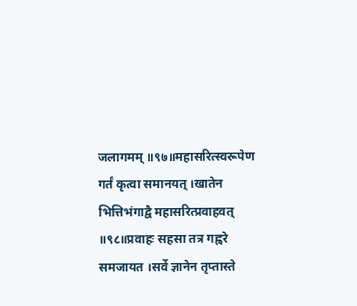जलागमम् ॥९७॥महासरित्स्वरूपेण गर्तं कृत्वा समानयत् ।खातेन भित्तिभंगाद्वै महासरित्प्रवाहवत् ॥९८॥प्रवाहः सहसा तत्र गह्वरे समजायत ।सर्वे ज्ञानेन तृप्तास्ते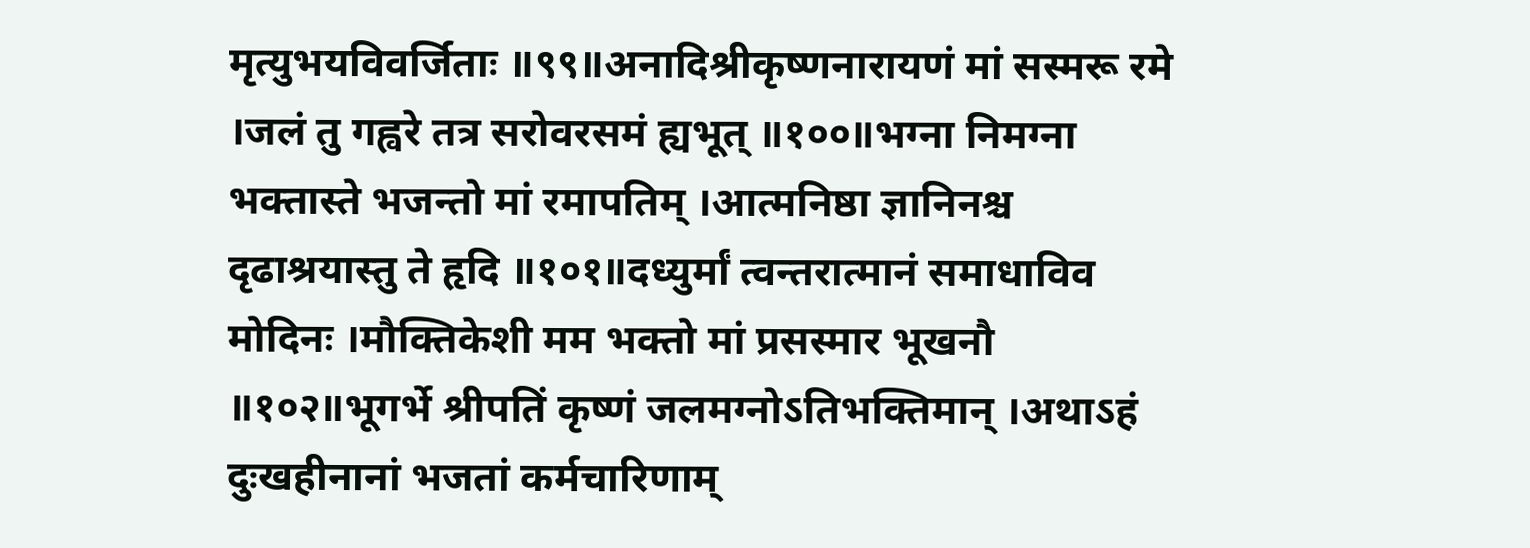मृत्युभयविवर्जिताः ॥९९॥अनादिश्रीकृष्णनारायणं मां सस्मरू रमे ।जलं तु गह्वरे तत्र सरोवरसमं ह्यभूत् ॥१००॥भग्ना निमग्ना भक्तास्ते भजन्तो मां रमापतिम् ।आत्मनिष्ठा ज्ञानिनश्च दृढाश्रयास्तु ते हृदि ॥१०१॥दध्युर्मां त्वन्तरात्मानं समाधाविव मोदिनः ।मौक्तिकेशी मम भक्तो मां प्रसस्मार भूखनौ ॥१०२॥भूगर्भे श्रीपतिं कृष्णं जलमग्नोऽतिभक्तिमान् ।अथाऽहं दुःखहीनानां भजतां कर्मचारिणाम्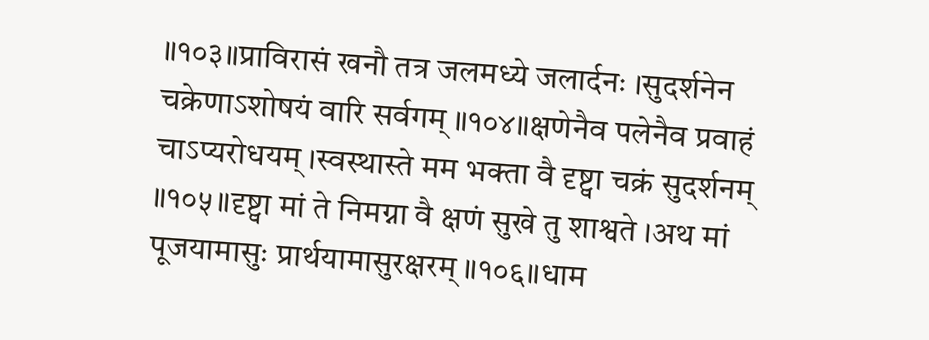॥१०३॥प्राविरासं खनौ तत्र जलमध्ये जलार्दनः ।सुदर्शनेन चक्रेणाऽशोषयं वारि सर्वगम् ॥१०४॥क्षणेनैव पलेनैव प्रवाहं चाऽप्यरोधयम् ।स्वस्थास्ते मम भक्ता वै दृष्ट्वा चक्रं सुदर्शनम् ॥१०५॥दृष्ट्वा मां ते निमग्ना वै क्षणं सुखे तु शाश्वते ।अथ मां पूजयामासुः प्रार्थयामासुरक्षरम् ॥१०६॥धाम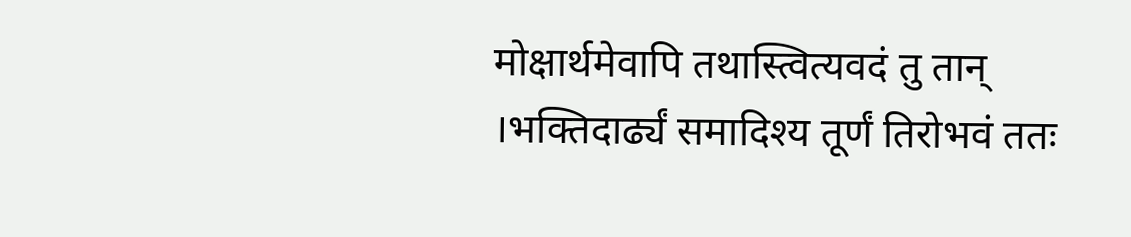मोक्षार्थमेवापि तथास्त्वित्यवदं तु तान् ।भक्तिदार्ढ्यं समादिश्य तूर्णं तिरोभवं ततः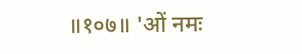॥१०७॥ 'ओं नमः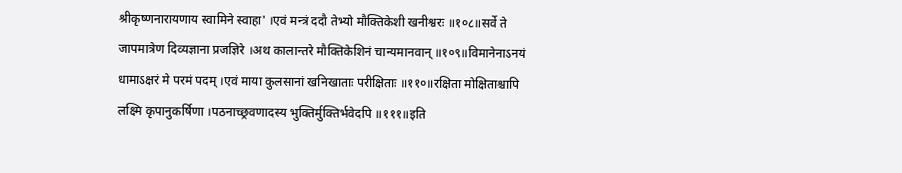श्रीकृष्णनारायणाय स्वामिने स्वाहा' ।एवं मन्त्रं ददौ तेभ्यो मौक्तिकेशी खनीश्वरः ॥१०८॥सर्वे ते जापमात्रेण दिव्यज्ञाना प्रजज्ञिरे ।अथ कालान्तरे मौक्तिकेशिनं चान्यमानवान् ॥१०९॥विमानेनाऽनयं धामाऽक्षरं मे परमं पदम् ।एवं माया कुलसानां खनिखाताः परीक्षिताः ॥११०॥रक्षिता मोक्षिताश्चापि लक्ष्मि कृपानुकर्षिणा ।पठनाच्छ्रवणादस्य भुक्तिर्मुक्तिर्भवेदपि ॥१११॥इति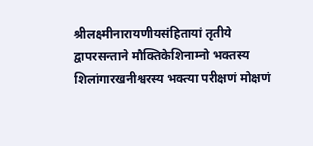श्रीलक्ष्मीनारायणीयसंहितायां तृतीये द्वापरसन्ताने मौक्तिकेशिनाम्नो भक्तस्य शिलांगारखनीश्वरस्य भक्त्या परीक्षणं मोक्षणं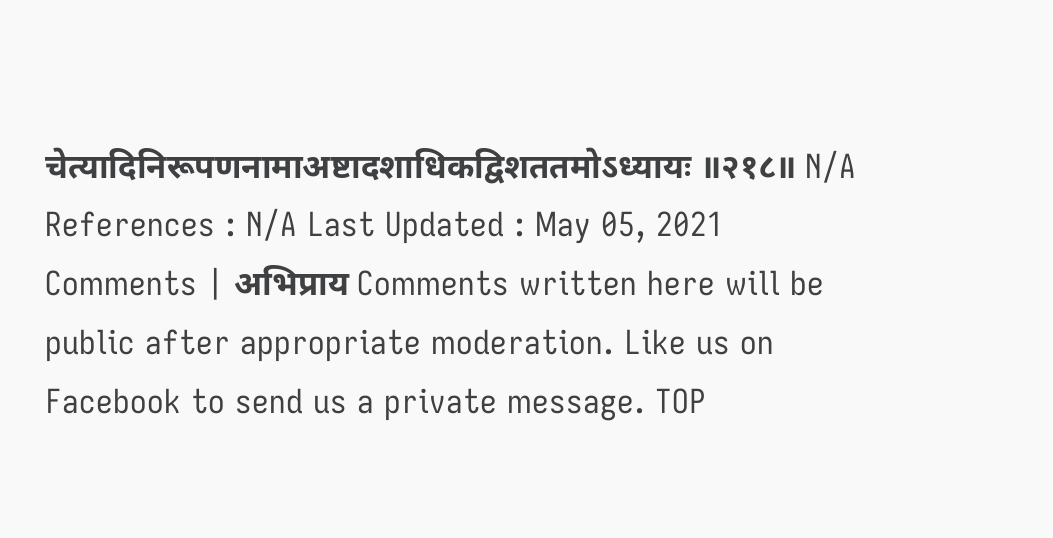चेत्यादिनिरूपणनामाअष्टादशाधिकद्विशततमोऽध्यायः ॥२१८॥ N/A References : N/A Last Updated : May 05, 2021 Comments | अभिप्राय Comments written here will be public after appropriate moderation. Like us on Facebook to send us a private message. TOP